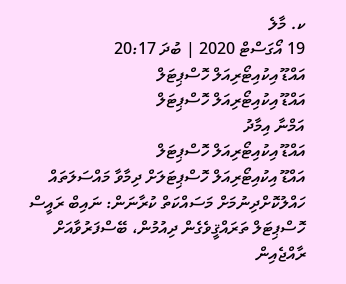ކ. މާލެ
19 އޯގަސްޓް 2020 | ބުދަ 20:17
އައްޑޫ އިކުއިޓޯރިއަލް ހޮސްޕިޓަލް
އައްޑޫ އިކުއިޓޯރިއަލް ހޮސްޕިޓަލް
އަމްނާ އިމާދު
އައްޑޫ އިކުއިޓޯރިއަލް ހޮސްޕިޓަލް
އައްޑޫ އިކުއިޓޯރިއަލް ހޮސްޕިޓަލަށް ދިމާވާ މައްސަލަތައް ހައްލުކޮށްދިނުމަށް މަސައްކަތް ކުރާނަން: ނައިބް ރައީސް
ހޮސްޕިޓަލް ތަރައްޤީވެގެން ދިއުމުން، ބޭސްފަރުވާއަށް ރާއްޖެއިން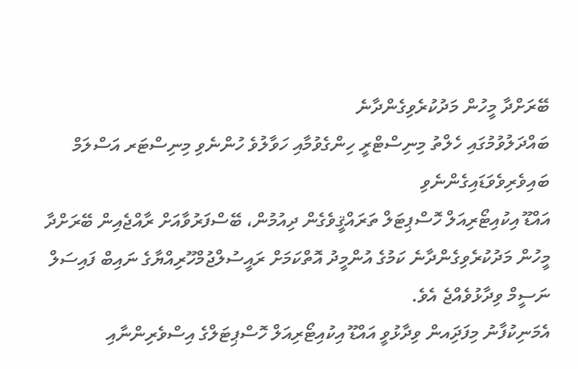ބޭރަށްދާ މީހުން މަދުކުރެވިގެންދާނެ
ބައްދަލުވުމުގައި ހެލްތު މިނިސްޓްރީ ހިންގެވުމާއި ހަވާލުވެ ހުންނެވި މިނިސްޓަރ އަސްލަމް ބައިވެރިވެވަޑައިގެންނެވި
އައްޑޫ އިކުއިޓޯރިއަލް ހޮސްޕިޓަލް ތަރައްޤީވެގެން ދިއުމުން، ބޭސްފަރުވާއަށް ރާއްޖެއިން ބޭރަށްދާ މީހުން މަދުކުރެވިގެންދާނެ ކަމުގެ އުންމީދު އޮތްކަމަށް ރައީސުލްޖުމްހޫރިއްޔާގެ ނައިބް ފައިސަލް ނަސީމް ވިދާޅުވެއްޖެ އެވެ.
އެމަނިކުފާނު މިފަދަިއން ވިދާޅުވީ އައްޑޫ އިކުއިޓޯރިއަލް ހޮސްޕިޓަލްގެ އިސްވެރިންނާއި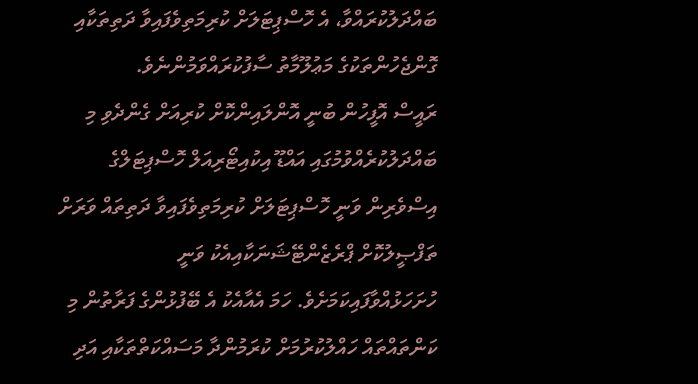ބައްދަލުކުރައްވާ، އެ ހޮސްޕިޓަލަށް ކުރިމަތިވެފައިވާ ދަތިތަކާއި ގޮންޖެހުންތަކުގެ މަޢުލޫމާތު ސާފުކުރައްވަމުންނެވެ.
ރައީސް އޮފީހުން ބުނީ އޮންލައިންކޮށް ކުރިއަށް ގެންދެވި މި ބައްދަލުކުރެއްވުމުގައި އައްޑޫ އިކުއިޓޯރިއަލް ހޮސްޕިޓަލްގެ އިސްވެރިން ވަނީ ހޮސްޕިޓަލަށް ކުރިމަތިވެފައިވާ ދަތިތައް ވަރަށް ތަފްޞީލުކޮށް ޕްރެޒެންޓޭޝަނަކާއިއެކު ވަނީ ހުށަހަޅުއްވާފައިކަމަށެވެ. ހަމަ އެއާއެކު އެ ބޭފުޅުންގެ ފަރާތުން މި ކަންތައްތައް ހައްލުކުރުމަށް ކުރަމުންދާ މަސައްކަތްތަކާއި އަދި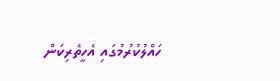ހައްލުކުރުމުގައި އެހީތެރިކަން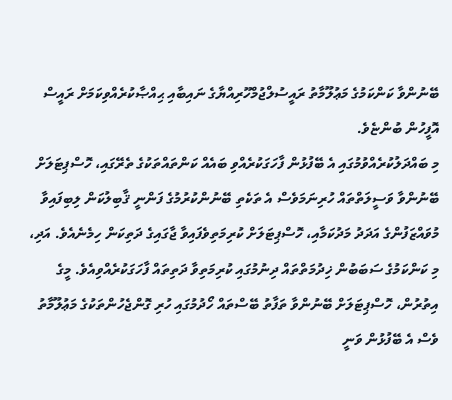ބޭނުންވާ ކަންކަމުގެ މަޢުލޫމާތު ރައީސުލްޖުމްހޫރިއްޔާގެ ނައިބާއި ޙިއްޞާކުރެއްވިކަމަށް ރައީސް އޮފީހުން ބުންޏެވެ.
މި ބައްދަލުކުރެއްވުމުގައި އެ ބޭފުޅުން ފާހަގަކުރެއްވި ބައެއް ކަންތައްތަކުގެ ތެރޭގައި، ހޮސްޕިޓަލަށް ބޭނުންވާ ވަސީލަތްތައް ހުރިނަމަވެސް އެ ތަކެތި ބޭނުންކުރުމުގެ ފަންނީ ޤާބިލުކަން ލިބިފައިވާ މުވައްޒަފުންގެ އަދަދު މަދުކަމާއި، ހޮސްޕިޓަލަށް ކުރިމަތިވެފައިވާ ޖާގައިގެ ދަތިކަން ހިމެނެއެވެ. އަދި، މި ކަންކަމުގެ ސަބަބުން ޚިދުމަތްތައް ދިނުމުގައި ކުރިމަތިވާ ދަތިތައް ފާހަގަކުރެއްވިއެވެ. މީގެ އިތުރުން، ހޮސްޕިޓަލަށް ބޭނުންވާ ތަފާތު ބޭސްތައް ހޯދުމުގައި ހުރި ގޮންޖެހުންތަކުގެ މަޢުލޫމާތު ވެސް އެ ބޭފުޅުން ވަނީ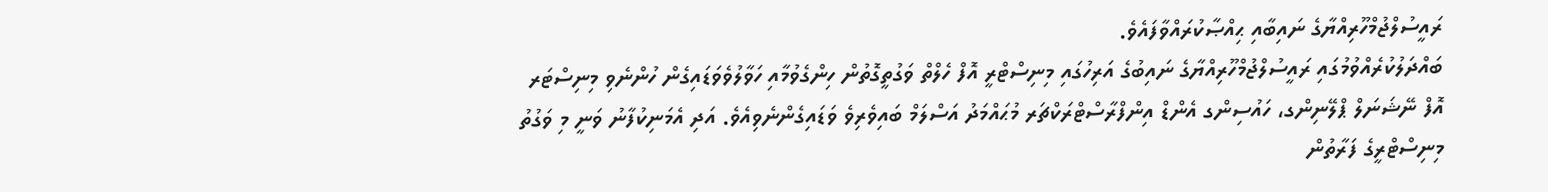ރައީސުލްޖުމްހޫރިއްޔާގެ ނައިބާއި ޙިއްޞާކުރައްވާފައެވެ.
ބައްދަލުކުރެއްވުމުގައި ރައީސުލްޖުމްހޫރިއްޔާގެ ނައިބުގެ އަރިހުގައި މިނިސްޓްރީ އޮފް ހެލްތް ވަގުތީގޮތުން ހިންގެވުމާއި ހަވާލުވެވަޑައިގެން ހުންނެވި މިނިސްޓަރ އޮފް ނޭޝަނަލް ޕްލޭނިންގ، ހައުސިންގ އެންޑް އިންފްރާސްޓްރަކްޗަރ މުޙައްމަދު އަސްލަމް ބައިވެރިވެ ވަޑައިގެންނެވިއެވެ. އަދި އެމަނިކުފާނު ވަނީ މި ވަގުތު މިނިސްޓްރީގެ ފަރާތުން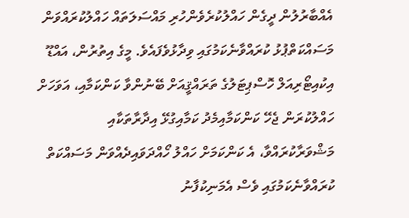އެއްބާރުލުން ދީގެން ހައްލުކުރެވެންހުރި މައްސަލަތައް ހައްލުކުރައްވަން މަސައްކަތްޕުޅު ކުރައްވާނެކަމުގައި ވިދާޅުވެފައެވެ. މީގެ އިތުރުން، އައްޑޫ އިކުއިޓޯރިއަލް ހޮސްޕިޓަލުގެ ތަރައްޤީއަށް ބޭނުންވާ ކަންކަމާއި، އަވަހަށް ހައްލުކުރަން ޖެހޭ ކަންކަމާއިމެދު ކަމާއިގުޅޭ އިދާރާތަކާއި މަޝްވަރާކުރައްވާ، އެ ކަންކަމަށް ހައްލު ހޯއްދަވައިދެއްވަން މަސައްކަތް ކުރައްވާނެކަމުގައި ވެސް އެމަނިކުފާނު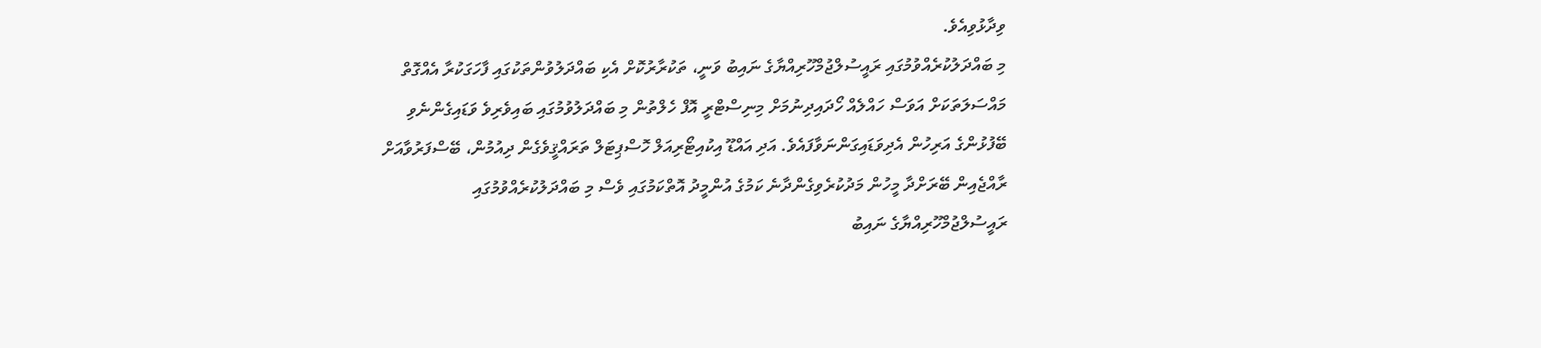ވިދާޅުވިއެވެ.
މި ބައްދަލުކުރެއްވުމުގައި ރައީސުލްޖުމްހޫރިއްޔާގެ ނައިބު ވަނީ، ތަކުރާރުކޮށް އެކި ބައްދަލުވުންތަކުގައި ފާހަގަކުރާ އެއްގޮތް މައްސަލަތަކަށް އަވަސް ހައްލެއް ހޯދައިދިނުމަށް މިނިސްޓްރީ އޮފް ހެލްތުން މި ބައްދަލުވުމުގައި ބައިވެރިވެ ވަޑައިގެންނެވި ބޭފުޅުންގެ އަރިހުން އެދިވަޑައިގަންނަވާފައެވެ. އަދި އައްޑޫ އިކުއިޓޯރިއަލް ހޮސްޕިޓަލް ތަރައްޤީވެގެން ދިއުމުން، ބޭސްފަރުވާއަށް ރާއްޖެއިން ބޭރަށްދާ މީހުން މަދުކުރެވިގެންދާނެ ކަމުގެ އުންމީދު އޮތްކަމުގައި ވެސް މި ބައްދަލުކުރެއްވުމުގައި ރައީސުލްޖުމްހޫރިއްޔާގެ ނައިބު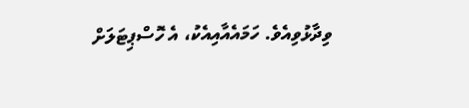ވިދާޅުވިއެވެ. ހަމައެއާއިއެކު، އެ ހޮސްޕިޓަލަށް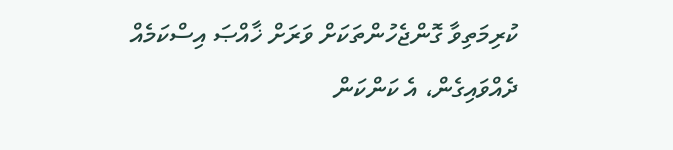ކުރިމަތިވާ ގޮންޖެހުންތަކަށް ވަރަށް ޚާއްޞަ އިސްކަމެއް ދެއްވައިގެން، އެ ކަންކަން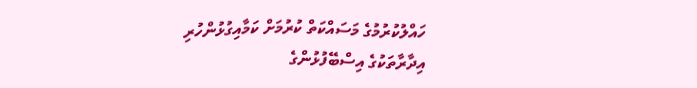ހައްލުކުރުމުގެ މަސައްކަތް ކުރުމަށް ކަމާއިގުޅުންހުރި އިދާރާތަކުގެ އިސްބޭފުޅުންގެ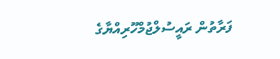ފަރާތުން ރައީސުލްޖުމްހޫރިއްޔާގެ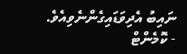ނައިބު އެދިވަޑައިގެންނެވިއެވެ.
- ކޮމެންޓް